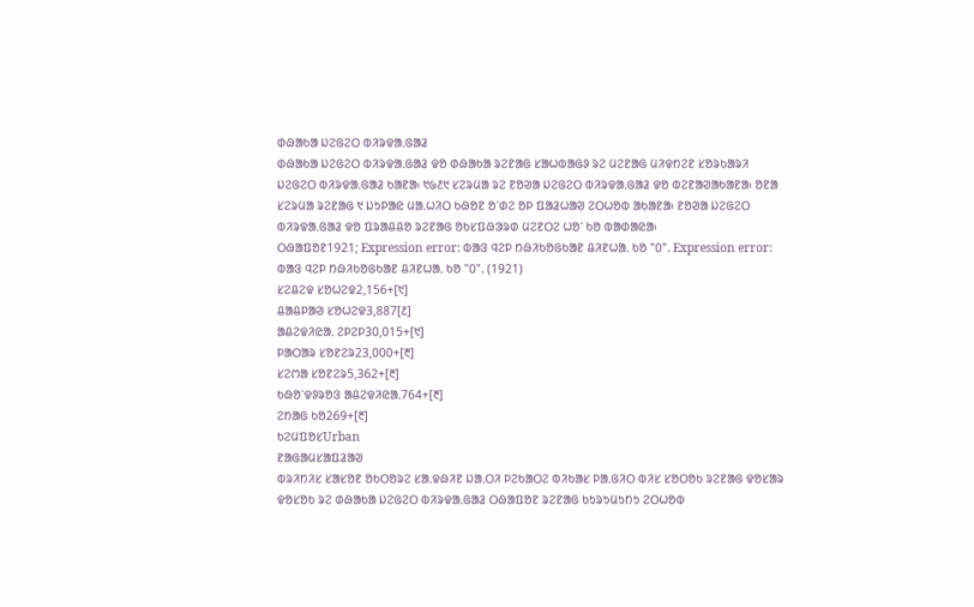ᱰᱷᱟᱠᱟ ᱡᱮᱜᱮᱛ ᱵᱤᱨᱫᱟᱹᱜᱟᱲ
ᱰᱷᱟᱠᱟ ᱡᱮᱜᱮᱛ ᱵᱤᱨᱫᱟᱹᱜᱟᱲ ᱫᱚ ᱰᱷᱟᱠᱟ ᱨᱮᱱᱟᱜ ᱥᱟᱦᱵᱟᱜᱽ ᱨᱮ ᱢᱮᱱᱟᱜ ᱢᱤᱫᱴᱮᱱ ᱥᱚᱨᱠᱟᱨᱤ ᱡᱮᱜᱮᱛ ᱵᱤᱨᱫᱟᱹᱜᱟᱲ ᱠᱟᱱᱟ᱾ ᱑᱙᱒᱑ ᱥᱮᱨᱢᱟ ᱨᱮ ᱱᱚᱣᱟ ᱡᱮᱜᱮᱛ ᱵᱤᱨᱫᱟᱹᱜᱟᱲ ᱫᱚ ᱵᱮᱱᱟᱣᱟᱠᱟᱱᱟ᱾ ᱚᱱᱟ ᱥᱮᱨᱢᱟ ᱨᱮᱱᱟᱜ ᱑ ᱡᱩᱞᱟᱭ ᱢᱟᱹᱦᱤᱛ ᱠᱷᱚᱱ ᱚᱸᱰᱮ ᱚᱞ ᱯᱟᱲᱦᱟᱣ ᱮᱛᱦᱚᱵ ᱟᱠᱟᱱᱟ᱾ ᱱᱚᱣᱟ ᱡᱮᱜᱮᱛ ᱵᱤᱨᱫᱟᱹᱜᱟᱲ ᱫᱚ ᱯᱨᱟᱪᱪᱚ ᱨᱮᱱᱟᱜ ᱚᱠᱥᱯᱷᱳᱨᱰ ᱢᱮᱱᱛᱮ ᱦᱚᱸ ᱠᱚ ᱵᱟᱰᱟᱭᱟ᱾
ᱛᱷᱟᱯᱚᱱ1921; Expression error: ᱵᱟᱝ ᱧᱮᱞ ᱴᱷᱤᱠᱚᱜᱠᱟᱱ ᱪᱤᱱᱦᱟᱹ ᱠᱚ "᱐". Expression error: ᱵᱟᱝ ᱧᱮᱞ ᱴᱷᱤᱠᱚᱜᱠᱟᱱ ᱪᱤᱱᱦᱟᱹ ᱠᱚ "᱐". (1921)
ᱥᱮᱪᱮᱫ ᱥᱚᱦᱮᱫ2,156+[᱑]
ᱪᱟᱪᱞᱟᱣ ᱥᱚᱦᱮᱫ3,887[᱒]
ᱟᱪᱮᱫᱤᱭᱟᱹ ᱮᱞᱮᱞ30,015+[᱑]
ᱞᱟᱛᱟᱨ ᱥᱚᱱᱮᱨ23,000+[᱓]
ᱥᱮᱬᱟ ᱥᱚᱱᱮᱨ5,362+[᱓]
ᱠᱷᱚᱸᱫᱽᱨᱚᱝ ᱟᱪᱮᱫᱤᱭᱟᱹ764+[᱓]
ᱮᱴᱟᱜ ᱠᱚ269+[᱓]
ᱠᱮᱢᱯᱚᱥUrban
ᱱᱟᱜᱟᱢᱥᱟᱯᱲᱟᱣ
ᱵᱨᱤᱴᱤᱥ ᱥᱟᱥᱚᱱ ᱚᱠᱛᱚᱨᱮ ᱥᱟᱹᱫᱷᱤᱱ ᱡᱟᱹᱛᱤ ᱞᱮᱠᱟᱛᱮ ᱵᱤᱠᱟᱥ ᱞᱟᱹᱜᱤᱛ ᱵᱤᱥ ᱥᱚᱛᱚᱠ ᱨᱮᱱᱟᱜ ᱫᱚᱥᱟᱨ ᱫᱚᱥᱚᱠ ᱨᱮ ᱰᱷᱟᱠᱟ ᱡᱮᱜᱮᱛ ᱵᱤᱨᱫᱟᱹᱜᱟᱲ ᱛᱷᱟᱯᱚᱱ ᱨᱮᱱᱟᱜ ᱠᱩᱨᱩᱢᱩᱴᱩ ᱮᱛᱦᱚᱵ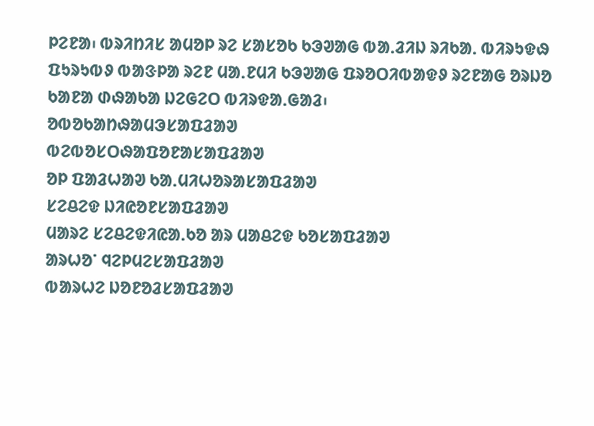ᱞᱮᱱᱟ᱾ ᱵᱨᱤᱴᱤᱥ ᱟᱢᱚᱞ ᱨᱮ ᱥᱟᱥᱚᱠ ᱠᱳᱣᱟᱜ ᱵᱟᱹᱲᱤᱡ ᱨᱤᱠᱟᱹ ᱵᱤᱨᱩᱫᱷ ᱯᱩᱨᱩᱵᱽ ᱵᱟᱝᱞᱟ ᱨᱮᱱ ᱢᱟᱹᱱᱢᱤ ᱠᱳᱣᱟᱜ ᱯᱨᱚᱛᱤᱵᱟᱫᱽ ᱨᱮᱱᱟᱜ ᱚᱨᱡᱚ ᱠᱟᱱᱟ ᱰᱷᱟᱠᱟ ᱡᱮᱜᱮᱛ ᱵᱤᱨᱫᱟᱹᱜᱟᱲ᱾
ᱚᱵᱚᱠᱟᱴᱷᱟᱢᱳᱥᱟᱯᱲᱟᱣ
ᱵᱮᱵᱚᱥᱛᱷᱟᱯᱚᱱᱟᱥᱟᱯᱲᱟᱣ
ᱚᱞ ᱯᱟᱲᱦᱟᱣ ᱠᱟᱹᱢᱤᱦᱚᱨᱟᱥᱟᱯᱲᱟᱣ
ᱥᱮᱪᱮᱫ ᱡᱤᱭᱚᱱᱥᱟᱯᱲᱟᱣ
ᱢᱟᱨᱮ ᱥᱮᱪᱮᱫᱤᱭᱟᱹᱠᱚ ᱟᱨ ᱢᱟᱪᱮᱫ ᱠᱚᱥᱟᱯᱲᱟᱣ
ᱟᱨᱦᱚᱸ ᱧᱮᱞᱢᱮᱥᱟᱯᱲᱟᱣ
ᱵᱟᱨᱦᱮ ᱡᱚᱱᱚᱲᱥᱟᱯᱲᱟᱣ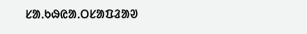ᱥᱟᱹᱠᱷᱭᱟᱹᱛᱥᱟᱯᱲᱟᱣ